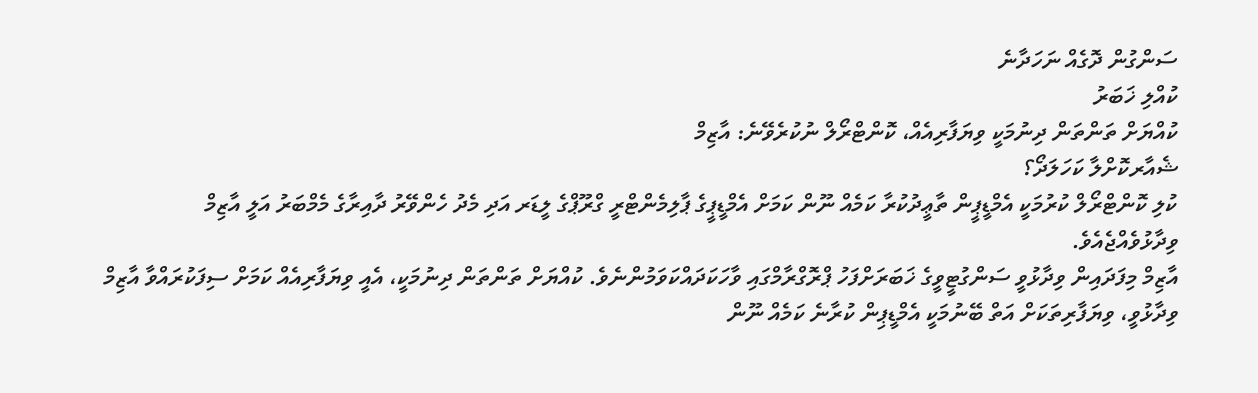ސަންގުން ދޮގެއް ނަހަދާނެ
ކުއްލި ޚަބަރު
ކުއްޔަށް ތަންތަން ދިނުމަކީ ވިޔަފާރިއެއް، ކޮންޓްރޯލް ނުކުރެވޭނެ: އާޒިމް
ޝެއާރކޮށްލާ ކަހަލަދޯ؟
ކުލި ކޮންޓްރޯލް ކުރުމަކީ އެމްޑީޕީން ތާޢީދުކުރާ ކަމެއް ނޫން ކަމަށް އެމްޑީޕީގެ ޕާލިމެންޓްރީ ގްރޫޕްގެ ލީޑަރ އަދި މެދު ހެންވޭރު ދާއިރާގެ މެމްބަރު އަލީ އާޒިމް ވިދާޅުވެއްޖެއެވެ.
އާޒިމް މިފަދައިން ވިދާޅުވީ ސަންގުޓީވީގެ ޚަބަރަށްފަހު ޕްރޮގްރާމްގައި ވާހަކަދައްކަވަމުންނެވެ. ކުއްޔަށް ތަންތަން ދިނުމަކީ، އެއީ ވިޔަފާރިއެއް ކަމަށް ސިފަކުރައްވާ އާޒިމް ވިދާޅުވީ، ވިޔަފާރިތަކަށް އަތް ބޭނުމަކީ އެމްޑީޕިން ކުރާނެ ކަމެއް ނޫން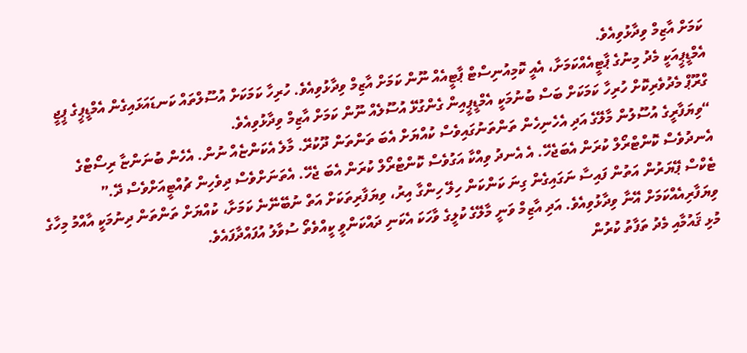ކަމަށް އާޒިމް ވިދާޅުވިއެވެ.
އެމްޑީޕީއަކީ މެދު މިނުގެ ޕާޓީއެއްކަމަށާ، އެއީ ކޮމިއުނިސްޓް ޕާޓީއެއް ނޫން ކަމަށް އާޒިމް ވިދާޅުވިއެވެ. ހުރިހާ ކަމަކަށް އުސޫލްތައް ކަނޑައަޅައިގެން އެމްޑީޕީގެ ޕީޖީ ގްރޫޕް މެދުވެރިކޮށް ހުރިހާ ކަމަކަށް ބަސް ބުނުމަކީ އެމްޑީޕީއިން ގެންގުޅޭ އުސޫލެއް ނޫން ކަމަށް އާޒިމް ވިދާޅުވިއެވެ.
“ވިޔަފާރީގެ އުސޫލުން މާލޭގެ އަދި އެހެނިހެން ތަންތަނުގައިވެސް ކުއްޔަށް އެބަ ތަންތަން ދޫކުރޭ. މާލެ އެކަންޏެއް ނުން. އެހެން ބުނަންޏާ ރިސޯޓްގެ އެނދުވެސް ކޮންޓްރޯލް ކުރަން އެބަޖެހޭ. އެ އެނދު ވިއްކާ އަގުވެސް ކޮންޓްރޯލް ކުރަން އެބަ ޖެހޭ. އެތަނަށްވެސް ދިވެހިން ޗުއްޓީއަށްވެސް ދޭ.”
ޓެކްސް ޕޭޔަރުން އަތުން ފައިސާ ނަގައިގެން ގިނަ ކަންކަން ހިލޭ ހިންގާ އިރު، ވިޔަފާރިތަކަށް އަތް ނުބޭނޭނެ ކަމަށާ، ކުއްޔަށް ތަންތަން ދިނުމަކީ އާއްމު މިހާގެ ވިޔަފާރިއެއްކަމަށް އޭނާ ވިދާޅުވިއެވެ. އަދި އާޒިމް ވަނީ މާލޭގެ ކުލީގެ ވާހަކަ އެކަނި ދައްކަންވީ ކީއްވެތޯ ސުވާލު އުފައްދާފައެވެ.
މުޅި ޤައުމާއި މެދު ތަފާތު ކުރުން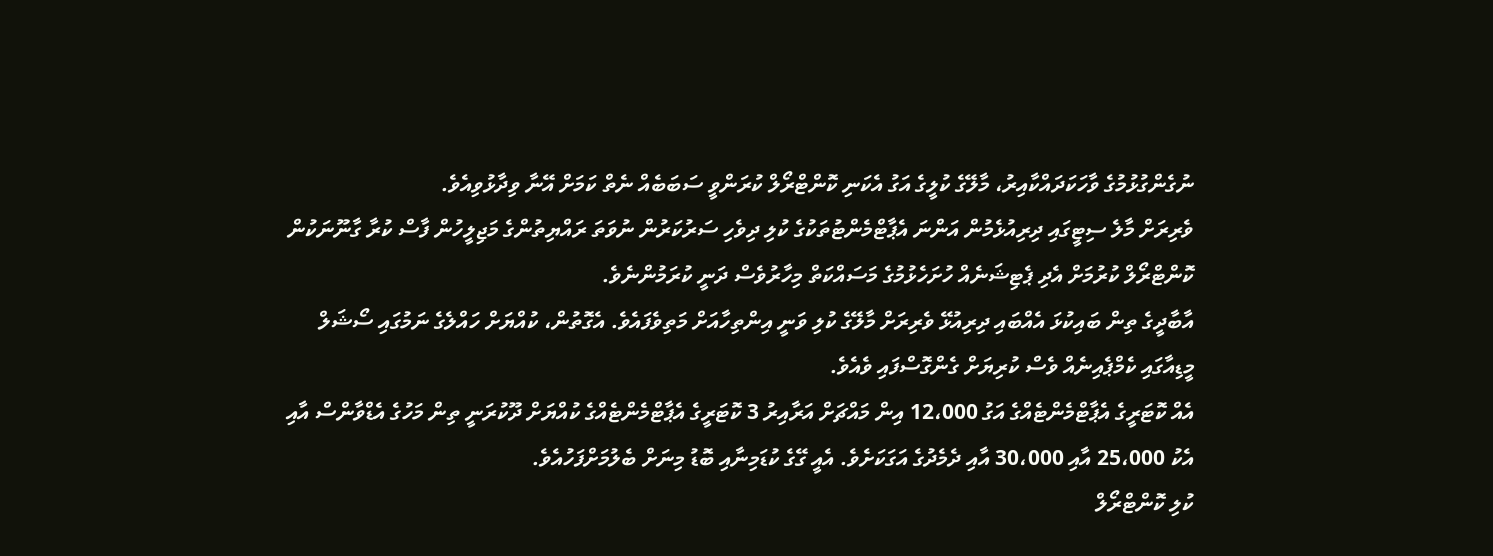ނުގެންގުޅުމުގެ ވާހަކަދައްކާއިރު، މާލޭގެ ކުލީގެ އަގު އެކަނި ކޮންޓްރޯލް ކުރަންވީ ސަބަބެއް ނެތް ކަމަށް އޭނާ ވިދާޅުވިއެވެ.
ވެރިރަށް މާލެ ސިޓީގައި ދިރިއުޅެމުން އަންނަ އެޕާޓްމެންޓުތަކުގެ ކުލި ދިވެހި ސަރުކަރުން ނުވަތަ ރައްޔިތުންގެ މަޖިލީހުން ފާސް ކުރާ ގާނޫނަކުން ކޮންޓްރޯލް ކުރުމަށް އެދި ޕެޓިޝަނެއް ހުށަހެޅުމުގެ މަސައްކަތް މިހާރުވެސް ދަނީ ކުރަމުންނެވެ.
އާބާދީގެ ތިން ބައިކުޅަ އެއްބައި ދިރިއުޅޭ ވެރިރަށް މާލޭގެ ކުލި ވަނީ އިންތިހާއަށް މަތިވެފައެވެ. އެގޮތުން، ކުއްޔަށް ހައްލެގެ ނަމުގައި ސޯޝަލް މީޑިއާގައި ކެމްޕެއިނެއް ވެސް ކުރިޔަށް ގެންގޮސްފައި ވެއެވެ.
އެއް ކޮޓަރީގެ އެޕާޓްމެންޓެއްގެ އަގު 12،000 އިން މައްޗަށް އަރާއިރު 3 ކޮޓަރީގެ އެޕާޓްމެންޓެއްގެ ކުއްޔަށް ދޫކުރަނީ ތިން މަހުގެ އެޑްވާންސް އާއި އެކު 25،000 އާއި 30،000 އާއި ދެމެދުގެ އަގަކަށެވެ. އެއީ ގޭގެ ކުޑަމިނާއި ބޮޑު މިނަށް ބެލުމަށްފަހުއެވެ.
ކުލި ކޮންޓްރޯލް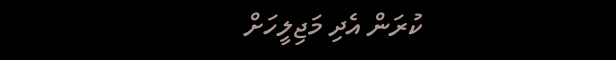ކުރަން އެދި މަޖިލީހަށް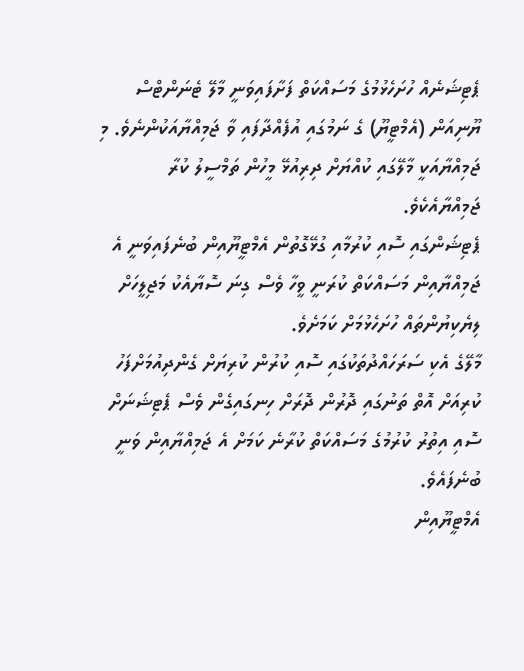ޕެޓިޝަނެއް ހުށަހެޅުމުގެ މަސައްކަތް ފަށާފައިވަނީ މާލޭ ޓެނަންޓްސް ޔޫނިއަން (އެމްޓީޔޫ) ގެ ނަމުގައި އުފެއްދާފައި ވާ ޖަމިއްޔާއަކުންނެވެ. މި ޖަމިއްޔާއަކީ މާލޭގައި ކުއްޔަށް ދިރިއުޅޭ މީހުން ތަމްސީލު ކުރާ ޖަމިއްޔާއެކެވެ.
ޕެޓިޝަންގައި ސޮއި ކުރުމާއި ގުޅޭގޮތުން އެމްޓީޔޫއިން ބުނެފައިވަނީ އެ ޖަމިއްޔާއިން މަސައްކަތް ކުރަނީ ވީހާ ވެސް ގިނަ ސޮޔާއެކު މަޖިލީހަށް ލިޔެކިޔުންތައް ހުށަހެޅުމަށް ކަމަށެވެ.
މާލޭގެ އެކި ސަރަހައްދުތަކުގައި ސޮއި ކުރުން ކުރިޔަށް ގެންދިއުމަށްފަހު ކުރިއަށް އޮތް ތަނުގައި ދޮރުން ދޮރަށް ހިނގައިގެން ވެސް ޕެޓިޝަނަށް ސޮއި އިތުރު ކުރުމުގެ މަސައްކަތް ކުރާނެ ކަމަށް އެ ޖަމިއްޔާއިން ވަނީ ބުނެފައެވެ.
އެމްޓީޔޫއިން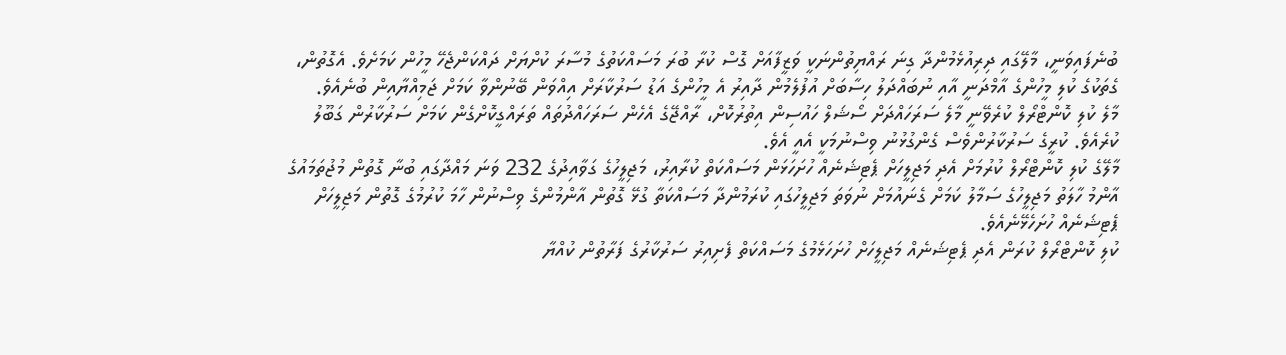ބުނެފައިވަނީ، މާލޭގައި ދިރިއުޅެމުންދާ ގިނަ ރައްޔިތުންނަކީ ވަޒީފާއަށް ގޮސް ކުރާ ބުރަ މަސައްކަތުގެ މުސާރަ ކުށްޔަށް ދައްކަންޖެހޭ މީހުން ކަމަށެވެ. އެގޮތުން، ގެތަކުގެ ކުލި މީހުންގެ އާމްދަނީ އާއި ނުބައްދަލު ހިސާބަށް އުފުލެމުން ދާއިރު އެ މީހުންގެ އަޑު ސަރުކާރަށް އިއްވަން ބޭނުންވާ ކަމަށް ޖަމިއްޔާއިން ބުނެއެވެ.
މާލެ ކުލި ކޮންޓްރޯލް ކުރެވޭނީ މާލެ ސަރަހައްދަށް ސޯޝަލް ހައުސިން އިތުރުކޮށް، ރާއްޖޭގެ އެހެން ސަރަހައްދުތައް ތަރައްގީކޮށްގެން ކަމަށް ސަރުކާރުން ގަބޫލު ކުރެއެވެ. ކުރީގެ ސަރުކާރުންވެސް ގެންގުޅުނު ވިސްނުމަކީ އެއީ އެވެ.
މާލޭގެ ކުލި ކޮންޓްރޯލް ކުރުމަށް އެދި މަޖިލީހަށް ޕެޓިޝަނެއް ހުށަހަޅަން މަސައްކަތް ކުރާއިރު، މަޖިލީހުގެ ގަވާއިދުގެ 232 ވަނަ މައްދާގައި ބުނާ ގޮތުން މުޖުތަމައުގެ އާންމު ހާލަތު މަޖިލީހުގެ ސަމާލު ކަމަށް ގެނައުމަށް ނުވަތަ މަޖިލީހުގައި ކުރަމުންދާ މަސައްކަތާ ގުޅޭ ގޮތުން އާންމުންގެ ވިސްނުން ހާމަ ކުރުމުގެ ގޮތުން މަޖިލީހަށް ޕެޓިޝަނެއް ހުށަހެޅޭނެއެވެ.
ކުލި ކޮންޓްރޯލް ކުރަން އެދި ޕެޓިޝަނެއް މަޖިލީހަށް ހުށަހަޅެމުގެ މަސައްކަތް ފެށިއިރު ސަރުކާރުގެ ފަރާތުން ކުއްޔާ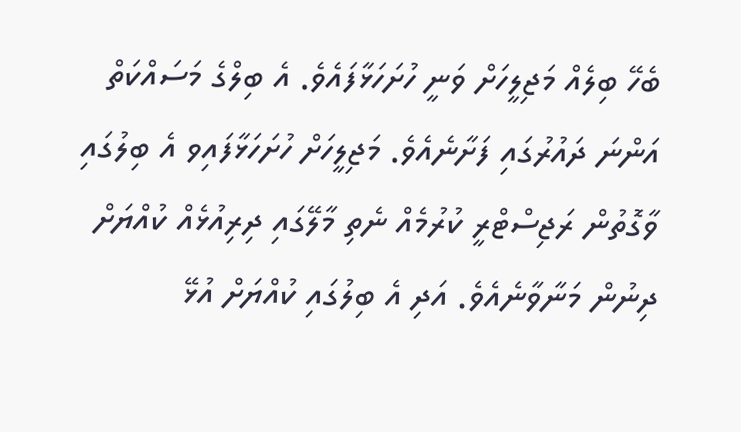ބެހޭ ބިލެއް މަޖިލީހަށް ވަނީ ހުށަހަޅާފައެވެ. އެ ބިލްގެ މަސައްކަތް އަންނަ ދައުރުގައި ފަށާނެއެވެ. މަޖިލީހަށް ހުށަހަޅާފައިވ އެ ބިލުގައި ވާގޮތުން ރަޖިސްޓްރީ ކުރުމެއް ނެތި މާލޭގައި ދިރިއުޅެއް ކުއްޔަށް ދިނުން މަނާވާނެއެވެ. އަދި އެ ބިލުގައި ކުއްޔަށް އުޅޭ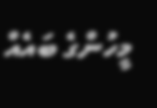މީހުންގެ ބައެއް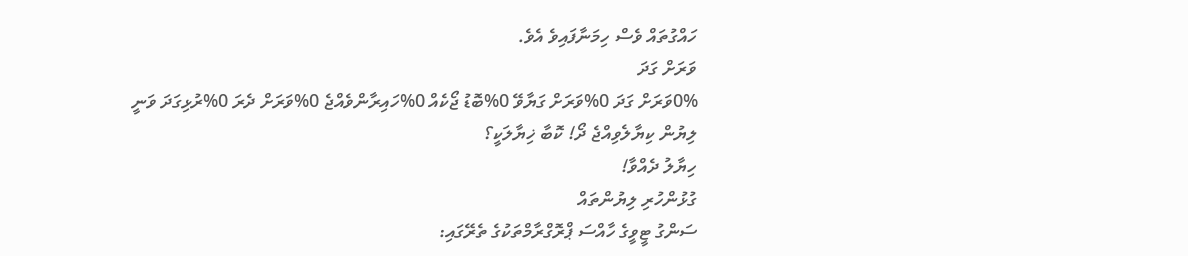ހައްގުތައް ވެސް ހިމަނާފައިވެ އެވެ.
ވަރަށް ގަދަ
0%ވަރަށް ގަދަ 0%ވަރަށް ގަޔާވޭ 0%ބޮޑު ޖޯކެއް 0%ހައިރާންވެއްޖެ 0%ވަރަށް ދެރަ 0%ރުޅިގަދަ ވަނީ
ލިޔުން ކިޔާލެވިއްޖެ ދޯ! ކޮބާ ޚިޔާލަކީ؟
ހިޔާލު ދެއްވާ!
ގުޅުންހުރި ލިޔުންތައް
ސަންގު ޓީވީގެ ހާއްސަ ޕްރޮގްރާމްތަކުގެ ތެރޭގައި: